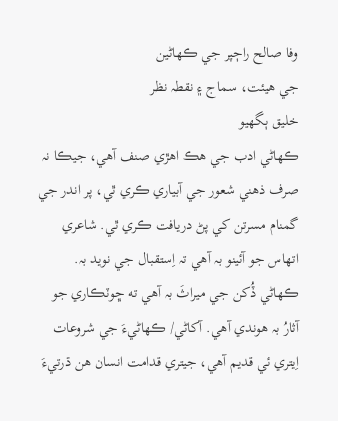وفا صالح راڄپر جي ڪھاڻين
جي هيئت، سماج ۽ نقطہ نظر
خليق ٻگهيو
ڪھاڻي ادب جي هڪ اھڙي صنف آھي، جيڪا نہ صرف ذھني شعور جي آبياري ڪري ٿي، پر اندر جي گمنام مسرتن کي پڻ دريافت ڪري ٿي. شاعري اتھاس جو آئينو بہ آھي تہ اِستقبال جي نويد بہ. ڪھاڻي ڏُکن جي ميراثَ بہ آھي ته ڇوٽڪاري جو آثارُ بہ هوندي آھي. آکاڻي/ ڪھاڻيءَ جي شروعات اِيتري ئي قديم آھي، جيتري قدامت انسان هن ڌرتيءَ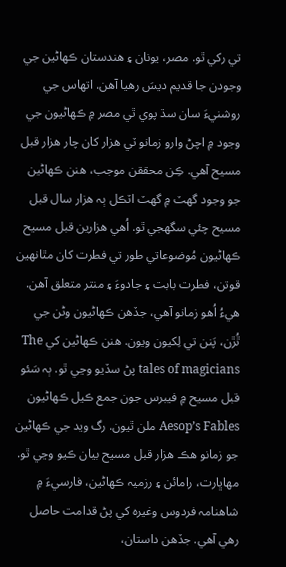تي رکي ٿو. مصر، يونان ۽ هندستان ڪھاڻين جي وجودن جا قديم ديسَ رھيا آھن. اتھاس جي روشنيءَ سان سڌ پوي ٿي مصر ۾ ڪھاڻيون جي وجود ۾ اچڻ وارو زمانو ٽي هزار کان چار هزار قبل مسيح آھي. ڪِن محققن موجب، هنن ڪھاڻين جو وجود گهٽ ۾ گهٽ اٽڪل ٻہ هزار سال قبل مسيح چئي سگهجي ٿو. اُھي هزارين قبل مسيح ڪھاڻيون مُوضوعاتي طور تي فطرت کان مٿانھين قوتن، فطرت بابت ۽ جادوءَ ۽ منتر متعلق آھن. هيءُ اُھو زمانو آھي، جڏهن ڪھاڻيون وڻن جي ٿُڙن، پَنن تي لِکيون ويون. هنن ڪھاڻين کي The tales of magicians پڻ سڏيو وڃي ٿو. ٻہ سَئو قبل مسيح ۾ فيبرس جون جمع ڪيل ڪھاڻيون Aesop’s Fables ملن ٿيون. رگ ويد جي ڪھاڻين جو زمانو هڪ هزار قبل مسيح بيان ڪيو وڃي ٿو. مھاڀارت، رامائن ۽ رزميہ ڪھاڻين، فارسيءَ ۾ شاھنامہ فردوس وغيره کي پڻ قدامت حاصل رهي آھي. جڏھن داستان،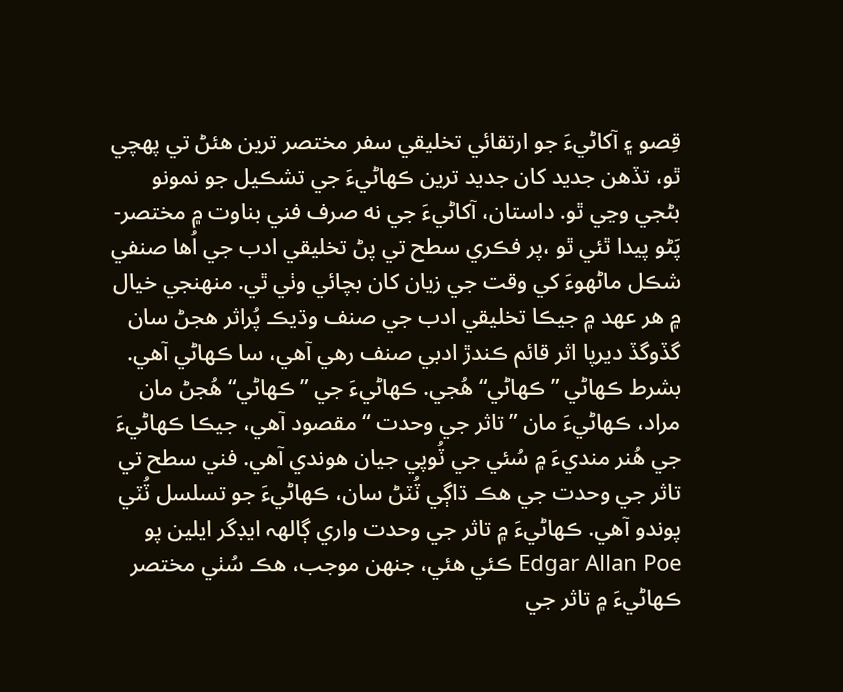قِصو ۽ آکاڻيءَ جو ارتقائي تخليقي سفر مختصر ترين هئڻ تي پھچي ٿو، تڏهن جديد کان جديد ترين ڪھاڻيءَ جي تشڪيل جو نمونو بڻجي وڃي ٿو. داستان، آکاڻيءَ جي نه صرف فني بناوت ۾ مختصر-پَڻو پيدا ٿئي ٿو ،پر فڪري سطح تي پڻ تخليقي ادب جي اُھا صنفي شڪل ماڻهوءَ کي وقت جي زيان کان بچائي وٺي ٿي. منھنجي خيال ۾ هر عھد ۾ جيڪا تخليقي ادب جي صنف وڌيڪ پُراثر هجڻ سان گڏوگڏ ديرپا اثر قائم ڪندڙ ادبي صنف رهي آھي، سا ڪھاڻي آھي. بشرط ڪھاڻي ”ڪھاڻي“ هُجي. ڪھاڻيءَ جي ”ڪھاڻي“ هُجڻ مان مراد، ڪھاڻيءَ مان ”تاثر جي وحدت “ مقصود آھي، جيڪا ڪھاڻيءَ جي هُنر منديءَ ۾ سُئي جي ٽُوپي جيان هوندي آھي. فني سطح تي تاثر جي وحدت جي هڪ ڌاڳي ٽُٽڻ سان، ڪھاڻيءَ جو تسلسل ٽُٽي پوندو آھي. ڪھاڻيءَ ۾ تاثر جي وحدت واري ڳالهہ ايڊگر ايلين پو Edgar Allan Poe ڪئي هئي، جنھن موجب، هڪ سُٺي مختصر ڪھاڻيءَ ۾ تاثر جي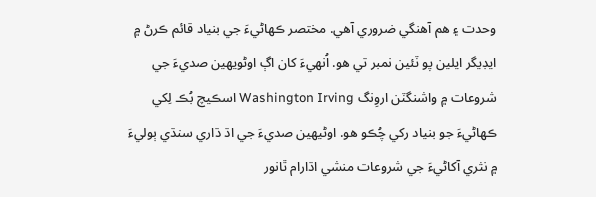وحدت ۽ ھم آھنگي ضروري آھي. مختصر ڪھاڻيءَ جي بنياد قائم ڪرڻ ۾ ايڊيگر ايلين پو ٽئين نمبر تي هو. اُنھيءَ کان اڳ اوڻويھين صديءَ جي شروعات ۾ واشنگٽن اروِنگ Washington Irving اسڪيچ بُڪ لِکي ڪھاڻيءَ جو بنياد رکي چُڪو هو. اوڻيھين صديءَ جي اڌ ڌاري سنڌي ٻوليءَ ۾ نثري آکاڻيءَ جي شروعات منشي اڌارام ٿانور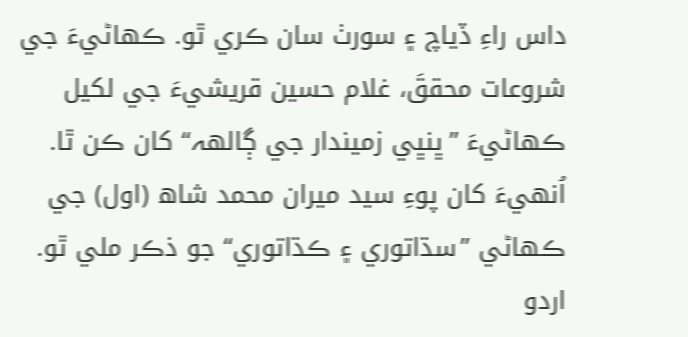داس راءِ ڏياچ ۽ سورٺ سان ڪري ٿو. ڪھاڻيءَ جي شروعات محققَ، غلام حسين قريشيءَ جي لکيل ڪھاڻيءَ ”ڀنڀي زميندار جي ڳالهہ“ کان ڪن ٿا. اُنهيءَ کان پوءِ سيد ميران محمد شاھ (اول) جي ڪھاڻي ”سڌاتوري ۽ ڪڌاتوري“ جو ذڪر ملي ٿو. اردو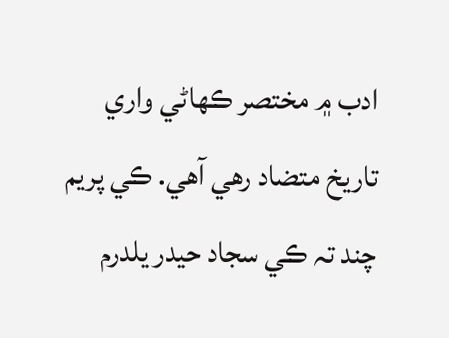ادب ۾ مختصر ڪھاڻي واري تاريخ متضاد رھي آھي. ڪي پريم چند تہ ڪي سجاد حيدر يلدرم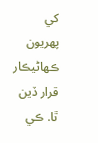کي پھريون ڪھاڻيڪار قرار ڏين ٿا. ڪي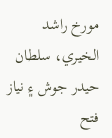مورخ راشد الخيري، سلطان حيدر جوش ۽ نياز فتح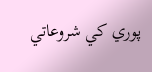پوري کي شروعاتي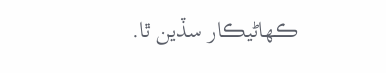ڪھاڻيڪار سڏين ٿا.